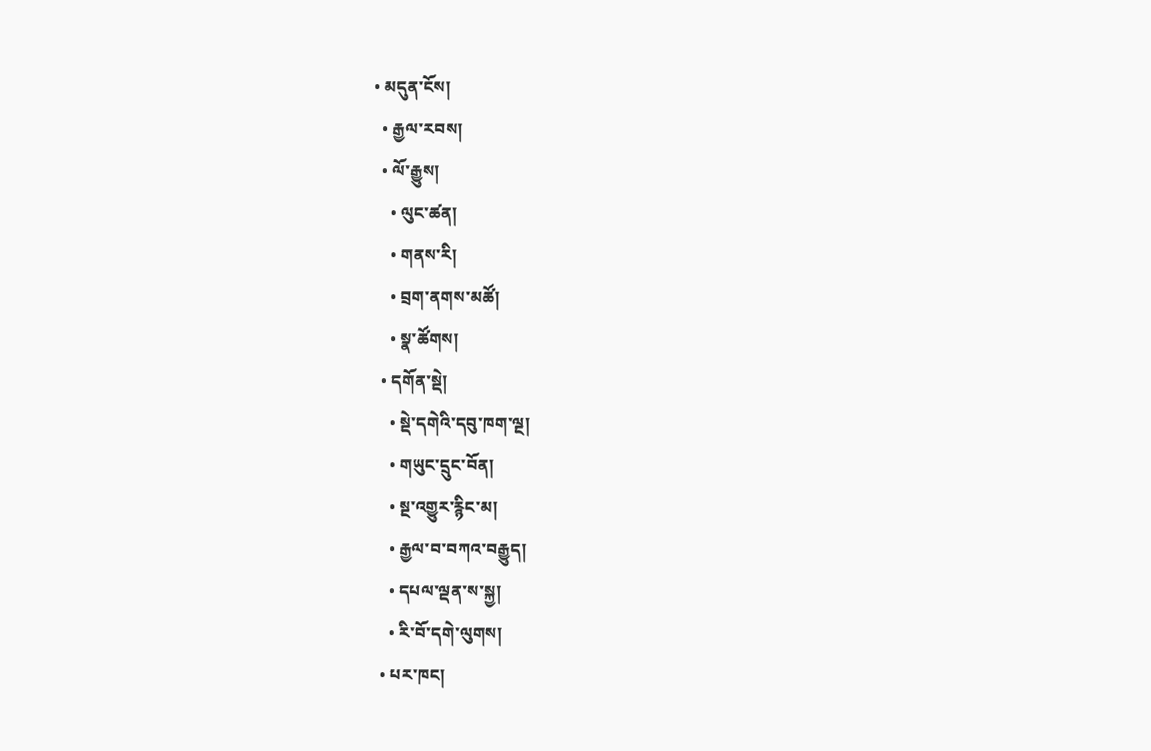• མདུན་ངོས།
  • རྒྱལ་རབས།
  • ལོ་རྒྱུས།
    • ལུང་ཚན།
    • གནས་རི།
    • བྲག་ནགས་མཚོ།
    • སྣ་ཚོགས།
  • དགོན་སྡེ།
    • སྡེ་དགེའི་དབུ་ཁག་ལྔ།
    • གཡུང་དྲུང་བོན།
    • སྔ་འགྱུར་རྙིང་མ།
    • རྒྱལ་བ་བཀའ་བརྒྱུད།
    • དཔལ་ལྡན་ས་སྐྱ།
    • རི་བོ་དགེ་ལུགས།
  • པར་ཁང།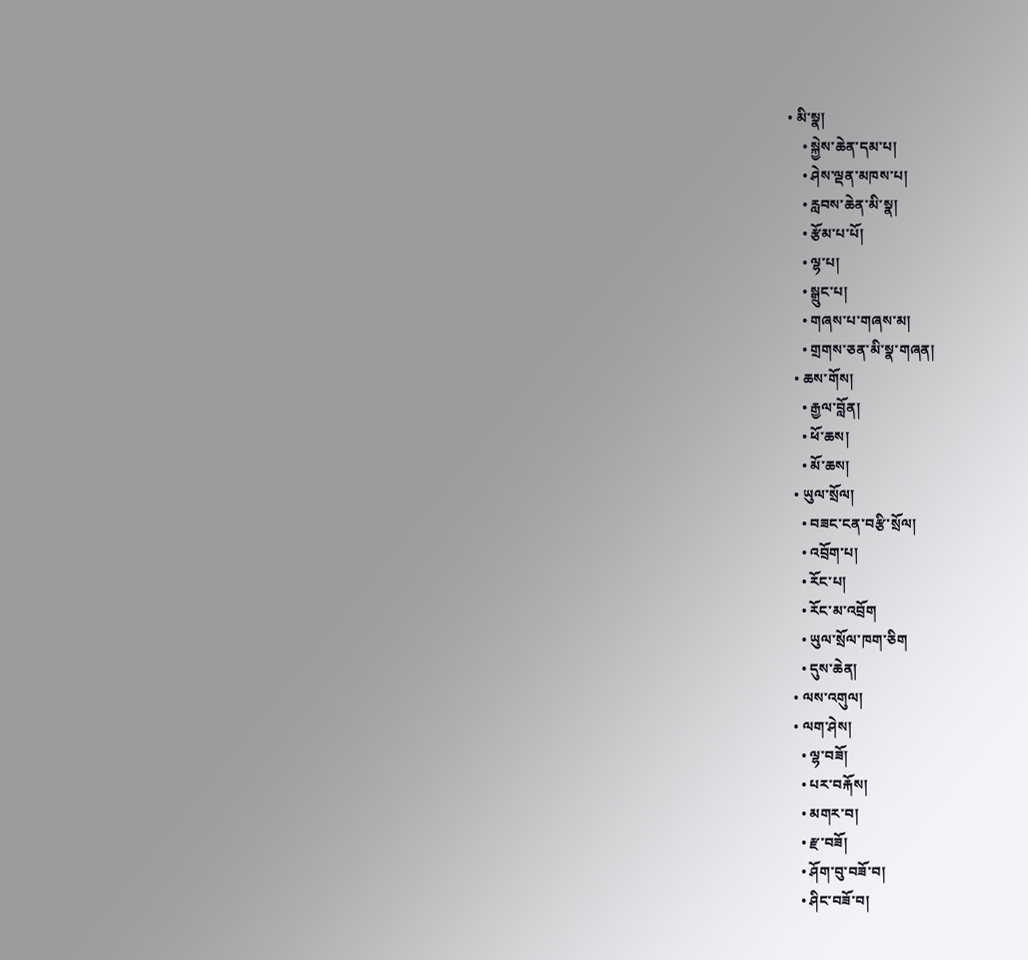• མི་སྣ།
    • སྐྱེས་ཆེན་དམ་པ།
    • ཤེས་ལྡན་མཁས་པ།
    • རླབས་ཆེན་མི་སྣ།
    • རྩོམ་པ་པོ།
    • ལྷ་པ།
    • སྒྲུང་པ།
    • གཞས་པ་གཞས་མ།
    • གྲགས་ཅན་མི་སྣ་གཞན།
  • ཆས་གོས།
    • རྒྱལ་བློན།
    • ཕོ་ཆས།
    • མོ་ཆས།
  • ཡུལ་སྲོལ།
    • བཟང་ངན་བརྩི་སྲོལ།
    • འབྲོག་པ།
    • རོང་པ།
    • རོང་མ་འབྲོག
    • ཡུལ་སྲོལ་ཁག་ཅིག
    • དུས་ཆེན།
  • ལས་འགུལ།
  • ལག་ཤེས།
    • ལྷ་བཟོ།
    • པར་བརྐོས།
    • མགར་བ།
    • རྫ་བཟོ།
    • ཤོག་བུ་བཟོ་བ།
    • ཤིང་བཟོ་བ།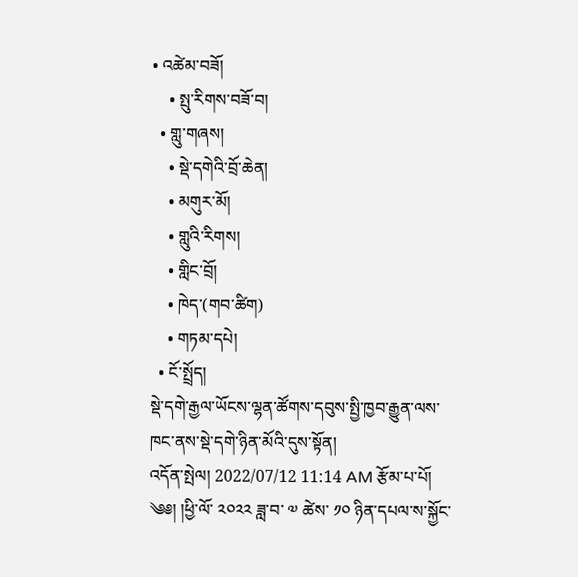• འཚེམ་བཟོ།
    • སྤུ་རིགས་བཟོ་བ།
  • གླུ་གཞས།
    • སྡེ་དགེའི་བྲོ་ཆེན།
    • མགུར་མོ།
    • གླུའི་རིགས།
    • གླིང་བྲོ།
    • ཁེད་(གབ་ཚིག)
    • གཏམ་དཔེ།
  • ངོ་སྤྲོད།
སྡེ་དགེ་རྒྱལ་ཡོངས་ལྷན་ཚོགས་དབུས་སྤྱི་ཁྱབ་རྒྱུན་ལས་ཁང་ནས་སྡེ་དགེ་ཉིན་མོའི་དུས་སྟོན།
འདོན་སྤེལ། 2022/07/12 11:14 AM རྩོམ་པ་པོ།
༄༅། །ཕྱི་ལོ་ ༢༠༢༢ ཟླ་བ་ ༧ ཚེས་ ༡༠ ཉིན་དཔལ་ས་སྐྱོང་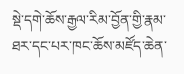སྡེ་དགེ་ཆོས་རྒྱལ་རིམ་བྱོན་གྱི་རྣམ་ཐར་དང་པར་ཁང་ཆོས་མཛོད་ཆེན་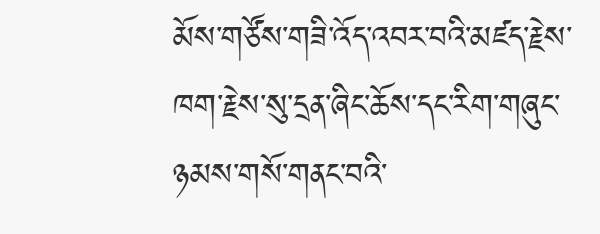མོས་གཙོས་གཟི་འོད་འབར་བའི་མཛད་རྗེས་ཁག་རྗེས་སུ་དྲན་ཞིང་ཆོས་དང་རིག་གཞུང་ཉམས་གསོ་གནང་བའི་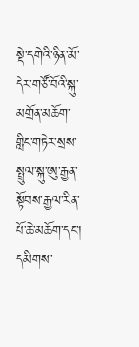སྡེ་དགེའི་ཉིན་མོ་དེར་གཙོ་བོའི་སྐུ་མགྲོན་མཆོག་གླིང་གཏེར་སྲས་སྤྲུལ་སྐུ་ཨུ་རྒྱན་སྟོབས་རྒྱལ་རིན་པོ་ཆེ་མཆོག་དང་། དམིགས་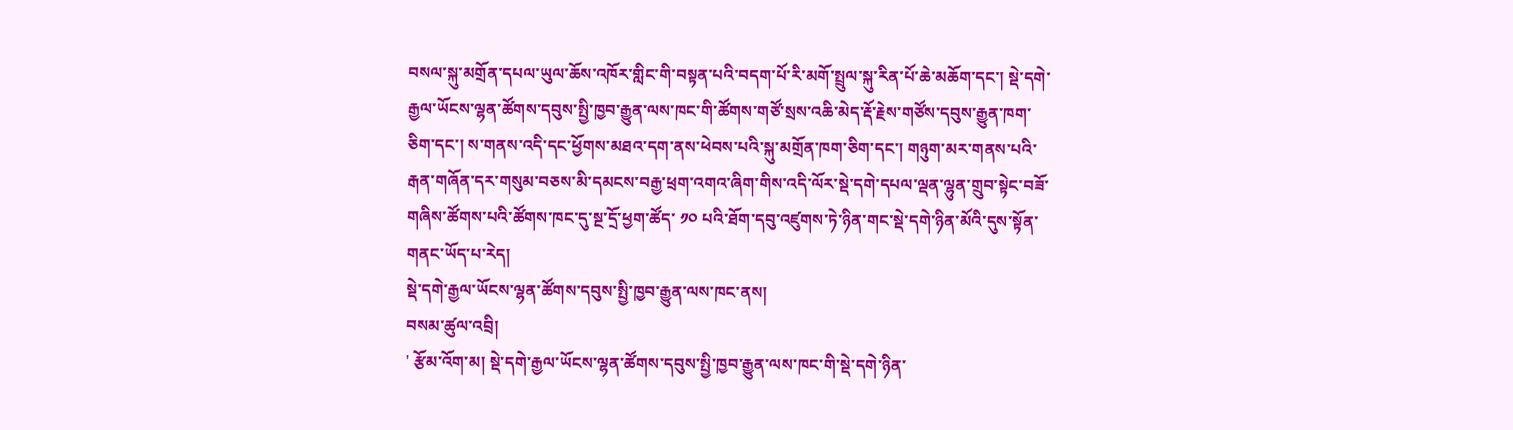བསལ་སྐུ་མགྲོན་དཔལ་ཡུལ་ཆོས་འཁོར་གླིང་གི་བསྟན་པའི་བདག་པོ་རི་མགོ་སྤྲུལ་སྐུ་རིན་པོ་ཆེ་མཆོག་དང་། སྡེ་དགེ་རྒྱལ་ཡོངས་ལྷན་ཚོགས་དབུས་སྤྱི་ཁྱབ་རྒྱུན་ལས་ཁང་གི་ཚོགས་གཙོ་སྲས་འཆི་མེད་རྡོ་རྗེས་གཙོས་དབུས་རྒྱུན་ཁག་ཅིག་དང་། ས་གནས་འདི་དང་ཕྱོགས་མཐའ་དག་ནས་ཕེབས་པའི་སྐུ་མགྲོན་ཁག་ཅིག་དང་། གཉུག་མར་གནས་པའི་རྒན་གཞོན་དར་གསུམ་བཅས་མི་དམངས་བརྒྱ་ཕྲག་འགའ་ཞིག་གིས་འདི་ལོར་སྡེ་དགེ་དཔལ་ལྡན་ལྷུན་གྲུབ་སྟེང་བཟོ་གཞིས་ཚོགས་པའི་ཚོགས་ཁང་དུ་སྔ་དྲོ་ཕྱག་ཚོད་ ༡༠ པའི་ཐོག་དབུ་འཛུགས་ཏེ་ཉིན་གང་སྡེ་དགེ་ཉིན་མོའི་དུས་སྟོན་གནང་ཡོད་པ་རེད།
སྡེ་དགེ་རྒྱལ་ཡོངས་ལྷན་ཚོགས་དབུས་སྤྱི་ཁྱབ་རྒྱུན་ལས་ཁང་ནས།
བསམ་ཚུལ་འབྲི།
' རྩོམ་འོག་མ། སྡེ་དགེ་རྒྱལ་ཡོངས་ལྷན་ཚོགས་དབུས་སྤྱི་ཁྱབ་རྒྱུན་ལས་ཁང་གི་སྡེ་དགེ་ཉིན་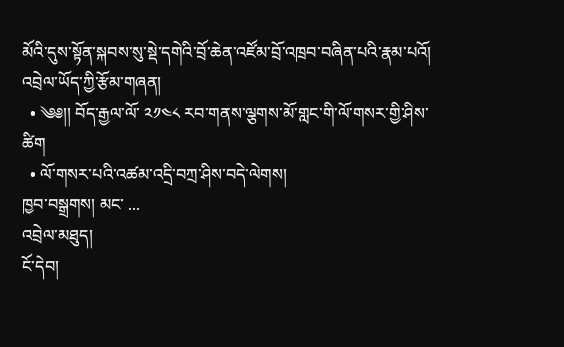མོའི་དུས་སྟོན་སྐབས་སུ་སྡེ་དགེའི་བྲོ་ཆེན་འཛོམ་བྲོ་འཁྲབ་བཞིན་པའི་རྣམ་པའོ།
འབྲེལ་ཡོད་ཀྱི་རྩོམ་གཞན།
  • ༄༅།། བོད་རྒྱལ་ལོ་ ༢༡༤༨ རབ་གནས་ལྕགས་མོ་གླང་གི་ལོ་གསར་གྱི་ཤིས་ཚིག
  • ལོ་གསར་པའི་འཚམ་འདྲི་བཀྲ་ཤིས་བདེ་ལེགས།
ཁྱབ་བསྒྲགས། མང་ ...
འབྲེལ་མཐུད།
ངོ་དེབ།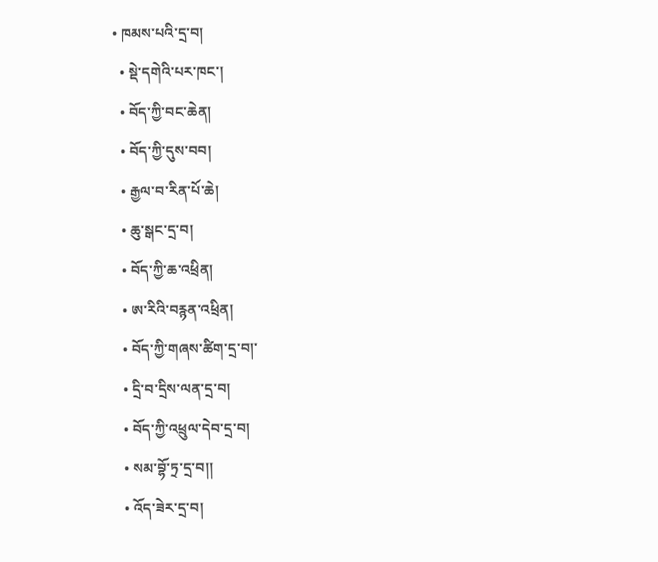• ཁམས་པའི་དྲ་བ།
  • སྡེ་དགེའི་པར་ཁང་།
  • བོད་ཀྱི་བང་ཆེན།
  • བོད་ཀྱི་དུས་བབ།
  • རྒྱལ་བ་རིན་པོ་ཆེ།
  • ཆུ་སྒང་དྲ་བ།
  • བོད་ཀྱི་ཆ་འཕྲིན།
  • ཨ་རིའི་བརྙན་འཕྲིན།
  • བོད་ཀྱི་གཞས་ཚིག་དྲ་བ།་
  • དྲི་བ་དྲིས་ལན་དྲ་བ།
  • བོད་ཀྱི་འཕྲུལ་དེབ་དྲ་བ།
  • སམ་བྷོ་ཏྲ་དྲ་བ།།
  • འོད་ཟེར་དྲ་བ།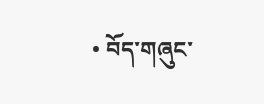• བོད་གཞུང་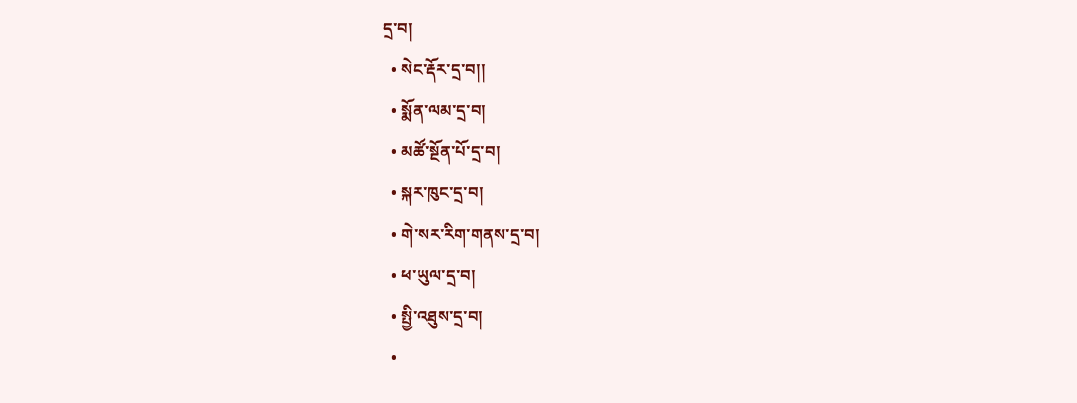དྲ་བ།
  • སེང་རྡོར་དྲ་བ།།
  • སྨོན་ལམ་དྲ་བ།
  • མཚོ་སྔོན་པོ་དྲ་བ།
  • སྐར་ཁུང་དྲ་བ།
  • གེ་སར་རིག་གནས་དྲ་བ།
  • ཕ་ཡུལ་དྲ་བ།
  • སྤྱི་འཐུས་དྲ་བ།
  •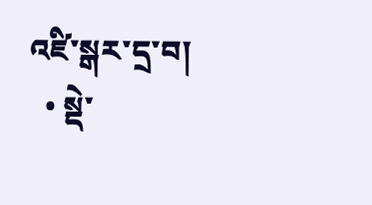འཛི་སྒར་དྲ་བ།
  • སྡེ་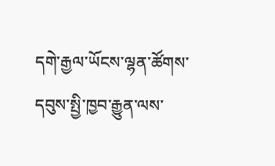དགེ་རྒྱལ་ཡོངས་ལྷན་ཚོགས་དབུས་སྤྱི་ཁྱབ་རྒྱུན་ལས་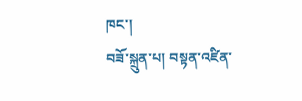ཁང་།
བཟོ་སྐྲུན་པ། བསྟན་འཛིན་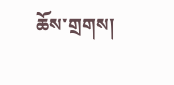ཆོས་གྲགས།